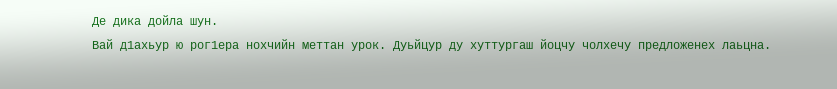Де дика дойла шун.
Вай д1ахьур ю рог1ера нохчийн меттан урок. Дуьйцур ду хуттургаш йоцчу чолхечу предложенех лаьцна.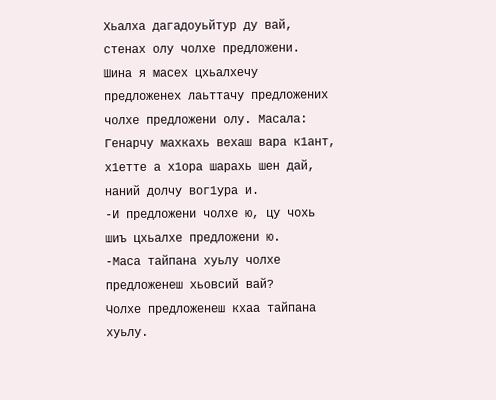Хьалха дагадоуьйтур ду вай, стенах олу чолхе предложени.
Шина я масех цхьалхечу предложенех лаьттачу предложених чолхе предложени олу. Масала:
Генарчу махкахь вехаш вара к1ант, х1етте а х1ора шарахь шен дай, наний долчу вог1ура и.
-И предложени чолхе ю, цу чохь шиъ цхьалхе предложени ю.
-Маса тайпана хуьлу чолхе предложенеш хьовсий вай?
Чолхе предложенеш кхаа тайпана хуьлу.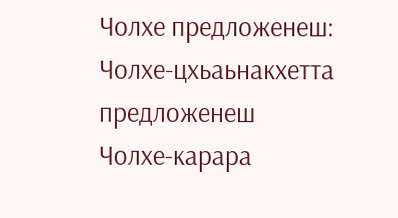Чолхе предложенеш:
Чолхе-цхьаьнакхетта предложенеш
Чолхе-карара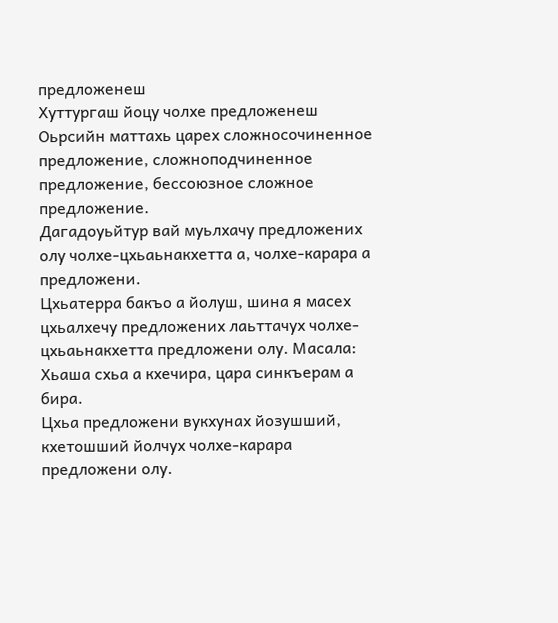предложенеш
Хуттургаш йоцу чолхе предложенеш
Оьрсийн маттахь царех сложносочиненное предложение, сложноподчиненное предложение, бессоюзное сложное предложение.
Дагадоуьйтур вай муьлхачу предложених олу чолхе-цхьаьнакхетта а, чолхе-карара а предложени.
Цхьатерра бакъо а йолуш, шина я масех цхьалхечу предложених лаьттачух чолхе-цхьаьнакхетта предложени олу. Масала:
Хьаша схьа а кхечира, цара синкъерам а бира.
Цхьа предложени вукхунах йозушший, кхетошший йолчух чолхе-карара предложени олу.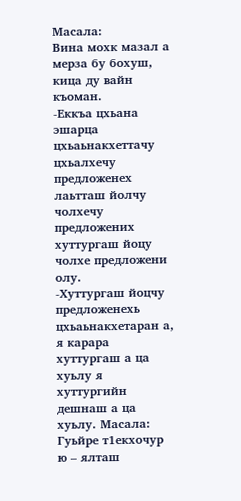Масала:
Вина мохк мазал а мерза бу бохуш, кица ду вайн къоман.
-Еккъа цхьана эшарца цхьаьнакхеттачу цхьалхечу предложенех лаьтташ йолчу чолхечу предложених хуттургаш йоцу чолхе предложени олу.
-Хуттургаш йоцчу предложенехь цхьаьнакхетаран а, я карара хуттургаш а ца хуьлу я хуттургийн дешнаш а ца хуьлу. Масала:
Гуьйре т1екхочур ю – ялташ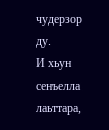чудерзор ду.
И хьун сенъелла лаьттара,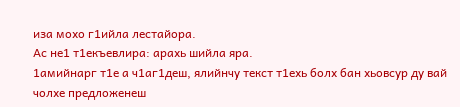иза мохо г1ийла лестайора.
Ас не1 т1екъевлира: арахь шийла яра.
1амийнарг т1е а ч1аг1деш, ялийнчу текст т1ехь болх бан хьовсур ду вай чолхе предложенеш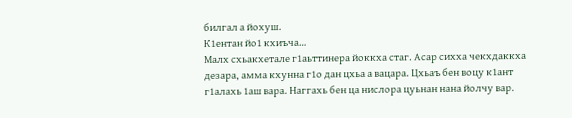билгал а йохуш.
К1ентан йо1 кхиъча…
Малх схьакхетале г1аьттинера йоккха стаг. Асар сихха чекхдаккха дезара, амма кхунна г1о дан цхьа а вацара. Цхьаъ бен воцу к1ант г1алахь 1аш вара. Наггахь бен ца нислора цуьнан нана йолчу вар.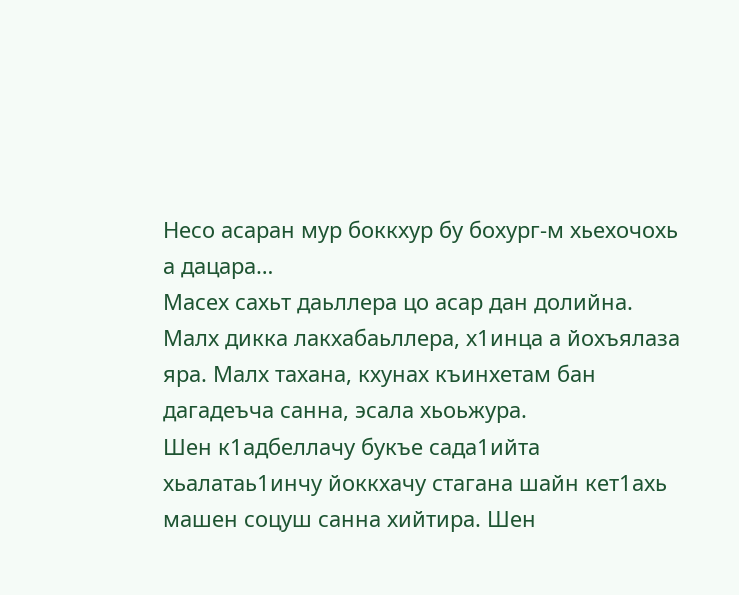Несо асаран мур боккхур бу бохург-м хьехочохь а дацара…
Масех сахьт даьллера цо асар дан долийна. Малх дикка лакхабаьллера, х1инца а йохъялаза яра. Малх тахана, кхунах къинхетам бан дагадеъча санна, эсала хьоьжура.
Шен к1адбеллачу букъе сада1ийта хьалатаь1инчу йоккхачу стагана шайн кет1ахь машен соцуш санна хийтира. Шен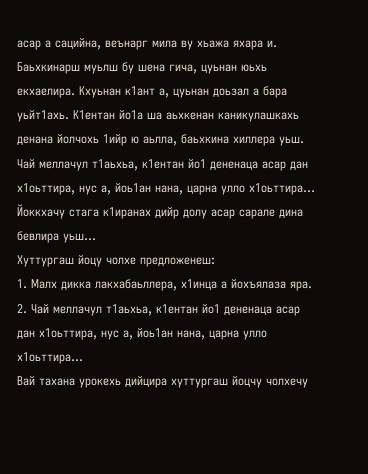асар а сацийна, веънарг мила ву хьажа яхара и. Баьхкинарш муьлш бу шена гича, цуьнан юьхь екхаелира. Кхуьнан к1ант а, цуьнан доьзал а бара уьйт1ахь. К1ентан йо1а ша аьхкенан каникулашкахь денана йолчохь 1ийр ю аьлла, баьхкина хиллера уьш.
Чай меллачул т1аьхьа, к1ентан йо1 дененаца асар дан х1оьттира, нус а, йоь1ан нана, царна улло х1оьттира…
Йоккхачу стага к1иранах дийр долу асар сарале дина бевлира уьш…
Хуттургаш йоцу чолхе предложенеш:
1. Малх дикка лакхабаьллера, х1инца а йохъялаза яра.
2. Чай меллачул т1аьхьа, к1ентан йо1 дененаца асар дан х1оьттира, нус а, йоь1ан нана, царна улло х1оьттира…
Вай тахана урокехь дийцира хуттургаш йоцчу чолхечу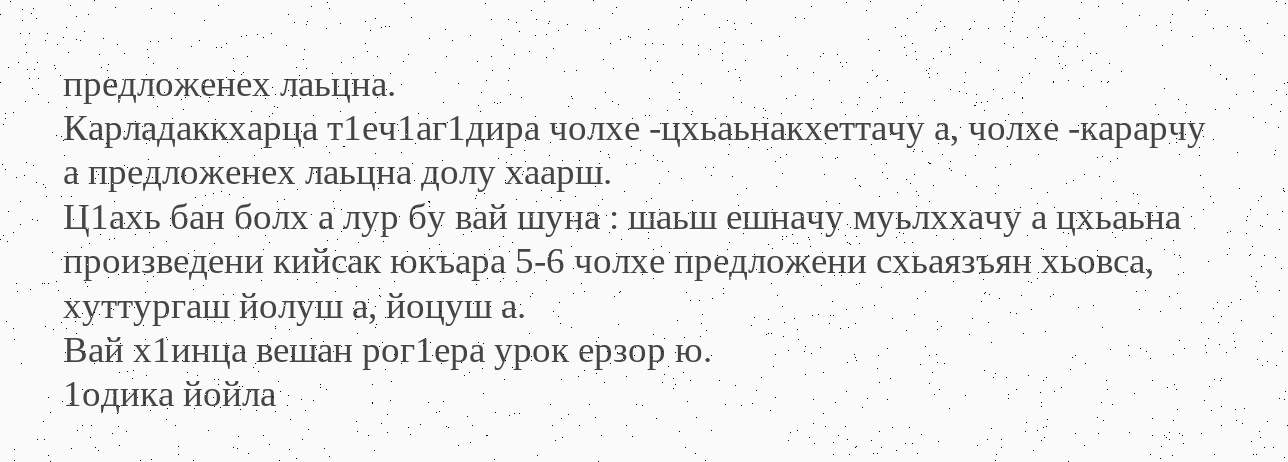предложенех лаьцна.
Карладаккхарца т1еч1аг1дира чолхе -цхьаьнакхеттачу а, чолхе -карарчу а предложенех лаьцна долу хаарш.
Ц1ахь бан болх а лур бу вай шуна : шаьш ешначу муьлххачу а цхьаьна произведени кийсак юкъара 5-6 чолхе предложени схьаязъян хьовса, хуттургаш йолуш а, йоцуш а.
Вай х1инца вешан рог1ера урок ерзор ю.
1одика йойла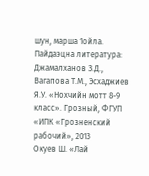шун, марша 1ойла.
Пайдаэцна литература:
Джамалханов З.Д., Вагапова Т.М., Эсхаджиев Я.У. «Нохчийн мотт 8-9 класс». Грозный, ФГУП «ИПК «Грозненский рабочий», 2013
Окуев Ш. «Лай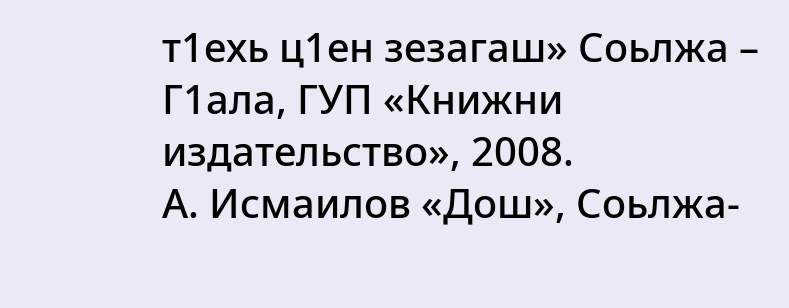т1ехь ц1ен зезагаш» Соьлжа – Г1ала, ГУП «Книжни издательство», 2008.
А. Исмаилов «Дош», Соьлжа-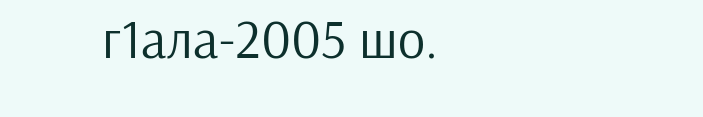г1ала-2005 шо.